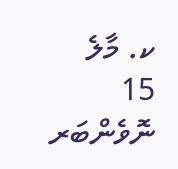ކ. މާލެ
15 ނޮވެންބަރ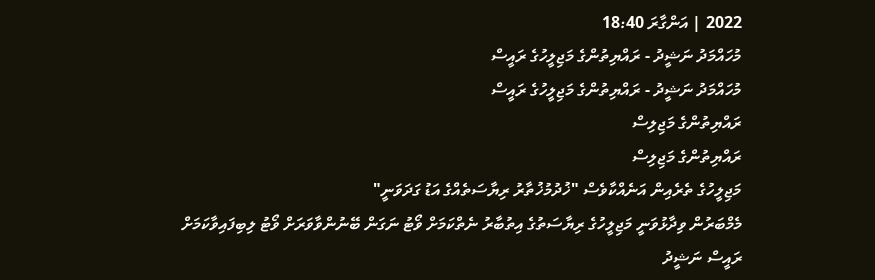2022 | އަންގާރަ 18:40
މުހައްމަދު ނަޝީދު - ރައްޔިތުންގެ މަޖިލީހުގެ ރައީސް
މުހައްމަދު ނަޝީދު - ރައްޔިތުންގެ މަޖިލީހުގެ ރައީސް
ރައްޔިތުންގެ މަޖިލިސް
ރައްޔިތުންގެ މަޖިލިސް
މަޖިލީހުގެ ތެރެއިން އަނެއްކާވެސް "ޚުދުމުޚުތާރު ރިޔާސަތެއްގެ އަޑު ގަދަވަނީ"
މެމްބަރުން ވިދާޅުވަނީ މަޖިލީހުގެ ރިޔާސަތުގެ އިތުބާރު ނެތްކަމަށް ވޯޓު ނަގަން ބޭނުންވާވަރަށް ވޯޓު ލިބިފައިވާކަމަށް
ރައީސް ނަޝީދު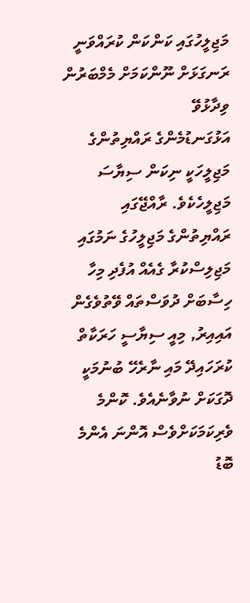މަޖިލީހުގައި ކަންކަން ކުރައްވަނީ ރަނގަޅަށް ނޫންކަމަށް މެމްބަރުން ވިދާޅުވޭ
އަޅުގަނޑުމެންގެ ރައްޔިތުންގެ މަޖިލީހަކީ ނިކަން ސިޔާސަ މަޖިލީހެކެވެ. ރާއްޖޭގައި ރައްޔިތުންގެ މަޖިލީހުގެ ނަމުގައި މަޖިލިސްކުރާ ގެއެއް އުފެދި މިހާ ހިސާބަށް ދުވަސްތައް ވޭތުވެގެން އައިއިރު, މިއީ ސިޔާސީ ހަރަކާތް ކުރަހައިދޭ މައި ނާރެހޭ ބުނުމަކީ ދޮގަކަށް ނުވާނެއެވެ. ކޮންމެ ވެރިކަމަކަށްވެސް އޮންނަ އެންމެ ބޮޑު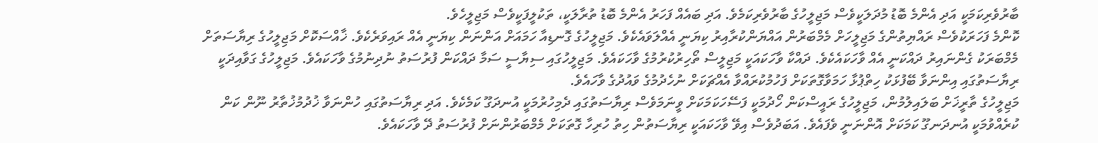ބާރުވެރިކަމަކީ އަދި އެންމެ ބޮޑު މުދަލަކީވެސް މަޖިލީހުގެ ބާރުވެރިކަމެވެ. އަދި ބައެއް ފަހަރު އެންމެ ބޮޑު ތުރާލަކީ، ތަކުލީފަކީވެސް މަޖިލީހެވެ.
ކޮންމެ ފަހަރަކުވެސް ރައްޔިތުންގެ މަޖިލީހަށް މެމްބަރުން އައްޔަންކުރާއިރު ކިޔަނީ އެއްލަވައެކެވެ. މަޖިލީހުގެ ގޮނޑިއާ ހަމައަށް އަންނަން ކިޔަނީ އެއް ރައިވަރެކެވެ. ޚާއްސަކޮށް މަޖިލީހުގެ ރިޔާސަތަށް މެމްބަރަކު ގެންނައިރު ދައްކަނީ އެއް ވާހަކައެކެވެ. ދައްކާ ވާހަކައަކީ މަޖިލީސް ތޯހިރުކުރުމުގެ ވާހަކައެވެ. މަޖިލީހުގައި ސިޔާސީ ސަމާ ދައްކަން ފުރުސަތު ނުދިނުމުގެ ވާހަކައެވެ. މަޖިލީހުގެ ގަވާއިދަކީ ރިޔާސަތުގައި އިންނަވާ ބޭފުޅަކު ހިތްޕުޅާ ހަމަވާގޮތަކަށް ފަހުމުކުރައްވާ އެއްޗަކަށް ނުހެދުމުގެ ވައުދުގެ ވާހައެވެ.
މަޖިލީހުގެ ތާރީޚަށް ބަލައިލުމުން، މަޖިލީހުގެ ރައީސްކަން ހޯދުމަކީ ފަސޭހަކަމަކަށް ވީނަމަވެސް ރިޔާސަތުގައި ދެމިހުރުމަކީ އުނދަގޫ ކަމެކެވެ. އަދި ރިޔާސަތުގައި ހުންނަވާ ޚުދުމުޚުތާރު ނޫން ކަން ކުރެއްވުމަކީ އުނދަނގޫ ކަމަކަށް އޮންނަނީ ވެފައެވެ. އަބަދުވެސް އިވޭ ވާހަކައަކީ ރިޔާސަތުން ހިތު ހުރިހާ ގޮތަކަށް މެމްބަރުންނަށް ފުރުސަތު ދޭ ވާހަކައެވެ.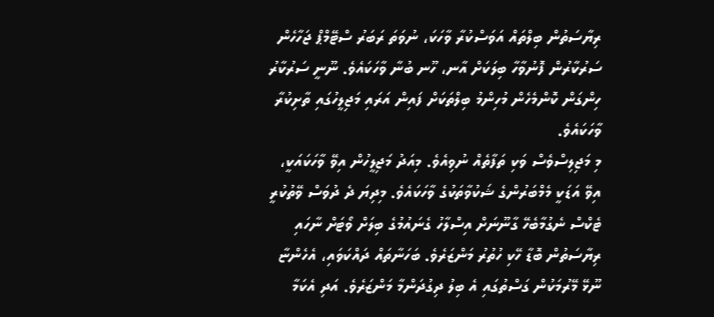ރިޔާސަތުން ބިލްތައް އަވަސްކުރާ ވާހަކަ، ނުވަތަ ރަބަރު ސްޓޭމްޕް ޖަހާހެން ސަރުކާރުން ފޮނުވާހާ ބިލަކަށް އާނ، ހޫނ ބުނާ ވާހަކައެވެ. ނޫނީ ސަރުކާރު ހިންގަން ކޮންމެހެން މުހިންމު ބިލްތަކަށް ފައިން އަރައި މަޖިލީހުގައި ތާށިކުރާ ވާހަކައެވެ.
މި މަޖިލިސްވެސް ވަކި ތަފާތެއް ނުވިއެވެ. މިއަދު މަޖިލީހުން އިވޭ ވާހަކައަކީ، އިވޭ އަޑަކީ މެމްބަރުންގެ ޝަކުވާތަކުގެ ވާހަކައެވެ. މިދިޔަ ދެ ދުވަސް ވޭތުކުރީ ޓެކްސް ނެގުމާބެހޭ ގާނޫނަށް އިސްލާހު ގެނައުމުގެ ބިލަށް ވޯޓަށް ނާހައި ރިޔާސަތުން ބޮޑާ ހޭކި ހުތުރު މަންޒަރެވެ. ބަހަނާތައް ދައްކަވައި، އެހެންޏާ ނޫޅޭ މޭރުމަކުން ގަސްތުގައި އެ ބިލު ދިގުދަންމާ މަންޒަރެވެ. އަދި އެކަމާ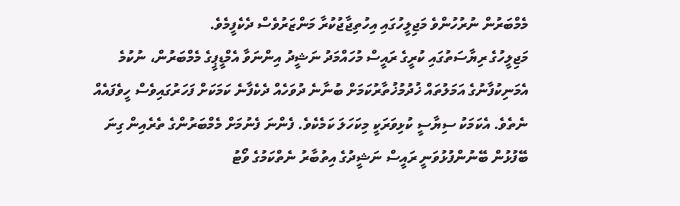މެމްބަރުން ނުރުހުންވެ މަޖިލީހުގައި އިހުތިޖާޖުކުރާ މަންޒަރުވެސް ދެކެފީމެވެ.
މަޖިލީހުގެ ރިޔާސަތުގައި ކުރީގެ ރައީސް މުހައްމަދު ނަޝީދު އިންނަވާ އެމްޑީޕީގެ މެމްބަރުން، ނުކުމެ އެމަނިކުފާނުގެ އަމަލުތައް ޚުދުމުޚުތާރުކަމަށް ބުނާނެ ދުވަހެއް ދެކެފާނެ ކަމަކަށް ފަހަރުގައިވެސް ހީވެފައެއް ނެތެވެ. އެކަމަކު ސިޔާސީ ކުޅިވަރަކީ މިކަހަލަ ކަމެކެވެ. ފެންނަ ފެނުމަށް މެމްބަރުންގެ ތެރެއިން ގިނަ ބޭފުޅުން ބޭނުންފުޅުވަނީ ރައީސް ނަޝީދުގެ އިތުބާރު ނެތްކަމުގެ ވޯޓު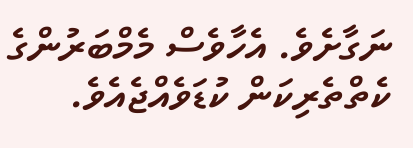ނަގާށެވެ. އެހާވެސް މެމްބަރުންގެ ކެތްތެރިކަން ކުޑަވެއްޖެއެވެ.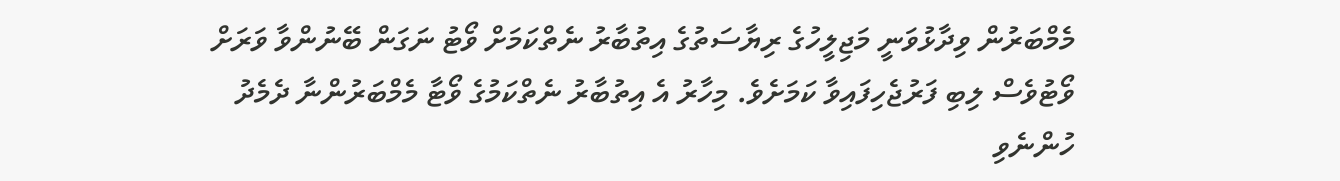މެމްބަރުން ވިދާޅުވަނީ މަޖިލީހުގެ ރިޔާސަތުގެ އިތުބާރު ނެތްކަމަށް ވޯޓު ނަގަން ބޭނުންވާ ވަރަށް ވޯޓުވެސް ލިބި ފަރުޖެހިފައިވާ ކަމަށެވެ. މިހާރު އެ އިތުބާރު ނެތްކަމުގެ ވޯޓާ މެމްބަރުންނާ ދެމެދު ހުންނެވި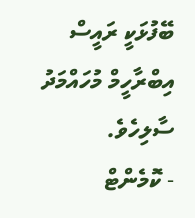ބޭފުޅަކީ ރައީސް އިބްރާހީމް މުހައްމަދު ސާލިހެވެ.
- ކޮމެންޓް